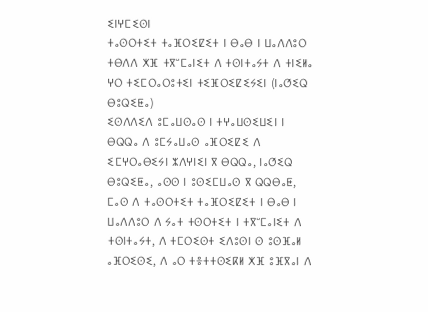ⵉⵏⵖⵎⵉⵙⵏ
ⵜⴰⵙⵔⵜⵉⵜ ⵜⴰⴼⵔⵉⵇⵉⵜ ⵏ ⴱⴰⴱ ⵏ ⵡⴰⴷⴷⵓⵔ ⵜⴱⴷⴷ ⵅⴼ ⵜⴳⵯⵎⴰⵏⵉⵜ ⴷ ⵜⵙⵏⵜⴰⵢⵜ ⴷ ⵜⵏⵉⵍⴰ ⵖⵔ ⵜⵉⵎⵔⴰⵔⵓⵜⵉⵏ ⵜⵉⴼⵔⵉⵇⵉⵢⵉⵏ (ⵏⴰⵚⵉⵕ ⴱⵓⵕⵉⵟⴰ)
ⵉⵙⴷⴷⵉⴷ ⵓⵎⴰⵡⵙⴰⵙ ⵏ ⵜⵖⴰⵡⵙⵉⵡⵉⵏ ⵏ ⴱⵕⵕⴰ ⴷ ⵓⵎⵢⴰⵡⴰⵙ ⴰⴼⵔⵉⵇⵉ ⴷ ⵉⵎⵖⵔⴰⴱⵉⵢⵏ ⵣⴷⵖⵏⵉⵏ ⴳ ⴱⵕⵕⴰ, ⵏⴰⵚⵉⵕ ⴱⵓⵕⵉⵟⴰ, ⴰⵙⵙ ⵏ ⵓⵙⵉⵎⵡⴰⵙ ⴳ ⵕⵕⴱⴰⵟ, ⵎⴰⵙ ⴷ ⵜⴰⵙⵔⵜⵉⵜ ⵜⴰⴼⵔⵉⵇⵉⵜ ⵏ ⴱⴰⴱ ⵏ ⵡⴰⴷⴷⵓⵔ ⴷ ⵢⴰⵜ ⵜⵙⵔⵜⵉⵜ ⵏ ⵜⴳⵯⵎⴰⵏⵉⵜ ⴷ ⵜⵙⵏⵜⴰⵢⵜ, ⴷ ⵜⵎⵔⵉⵙⵜ ⵉⴷⵓⵙⵏ ⵙ ⵓⵙⴼⴰⵍ ⴰⴼⵔⵉⵙⵉ, ⴷ ⴰⵔ ⵜⴻⵜⵜⵙⵉⴽⵍ ⵅⴼ ⵓⴼⴳⴰⵏ ⴷ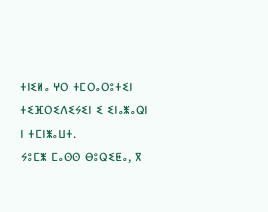ⵜⵏⵉⵍⴰ ⵖⵔ ⵜⵎⵔⴰⵔⵓⵜⵉⵏ ⵜⵉⴼⵔⵉⴷⵉⵢⵉⵏ ⵉ ⵉⵏⴰⵥⴰⵕⵏ ⵏ ⵜⵎⵏⵥⴰⵡⵜ.
ⵢⵓⵎⵥ ⵎⴰⵙⵙ ⴱⵓⵕⵉⵟⴰ, ⴳ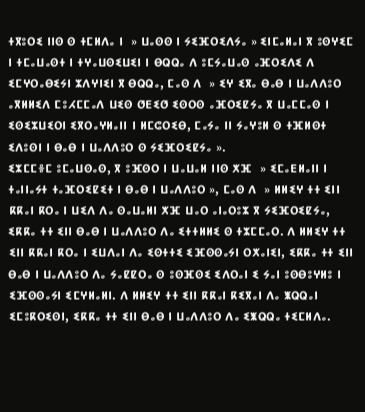ⵜⴳⵓⵔⵉ ⵏⵏⵙ ⵙ ⵜⵎⵍⴷⴰ ⵏ  » ⵡⴰⵙⵙ ⵏ ⵢⵉⴼⵔⵉⴷⵢⴰ » ⵉⵏⵎⴰⵍⴰⵏ ⴳ ⵓⵙⵖⵉⵎ ⵏ ⵜⵎⴰⵡⴰⵙⵜ ⵏ ⵜⵖⴰⵡⵙⵉⵡⵉⵏ ⵏ ⴱⵕⵕⴰ ⴷ ⵓⵎⵢⴰⵡⴰⵙ ⴰⴼⵔⵉⴷⵉ ⴷ ⵉⵎⵖⵔⴰⴱⵉⵢⵏ ⵣⴷⵖⵏⵉⵏ ⴳ ⴱⵕⵕⴰ, ⵎⴰⵙ ⴷ  » ⵉⵖ ⵉⴳⴰ ⴱⴰⴱ ⵏ ⵡⴰⴷⴷⵓⵔ ⴰⴳⵍⵍⵉⴷ ⵎⵓⵃⵎⵎⴰⴷ ⵡⵉⵙ ⵚⴹⵉⵚ ⵉⵙⵔⵙ ⴰⴼⵔⵉⵇⵢⴰ ⴳ ⵡⴰⵎⵎⴰⵙ ⵏ ⵉⵙⵉⵣⵡⵉⵔⵏ ⵉⴳⵔⴰⵖⵍⴰⵏⵏ ⵏ ⵍⵎⵛⵔⵉⴱ, ⵎⴰⵢⴰ ⵏⵏ ⵢⴰⵖⵓⵍ ⵙ ⵜⴼⵍⵙⵜ ⵉⴷⵓⵙⵏ ⵏ ⴱⴰⴱ ⵏ ⵡⴰⴷⴷⵓⵔ ⵙ ⵢⵉⴼⵔⵉⵇⵢⴰ ».
ⵉⵣⵎⵎⴻⵎ ⵓⵎⴰⵡⵙⴰⵙ, ⴳ ⵓⴼⵙⵔ ⵏ ⵡⴰⵡⴰⵍ ⵏⵏⵙ ⵅⴼ  » ⵉⵎⴰⴹⵍⴰⵏⵏ ⵏ ⵜⴰⵏⵏⴰⵢⵜ ⵜⴰⴼⵔⵉⵇⵉⵜ ⵏ ⴱⴰⴱ ⵏ ⵡⴰⴷⴷⵓⵔ », ⵎⴰⵙ ⴷ  » ⵍⵍⵉⵖ ⵜⵜ ⵉⵏⵏ ⴽⴽⴰⵏ ⴽⵔⴰ ⵏ ⵡⵉⴷ ⴷⴰ ⵙⴰⵡⴰⵍⵏ ⵅⴼ ⵡⴰⵔ ⴰⵏⴰⵔⵓⵣ ⴳ ⵢⵉⴼⵔⵉⵇⵢⴰ, ⵉⴽⴽⴰ ⵜⵜ ⵉⵏⵏ ⴱⴰⴱ ⵏ ⵡⴰⴷⴷⵓⵔ ⴷⴰ ⵉⵜⵜⵍⵍⵉ ⵙ ⵜⵣⵎⵎⴰⵔ. ⴷ ⵍⵍⵉⵖ ⵜⵜ ⵉⵏⵏ ⴽⴽⴰⵏ ⴽⵔⴰ ⵏ ⵉⵡⴷⴰⵏ ⴷⴰ ⵉⵙⵜⵜⵉ ⵉⴼⵙⵙⴰⵢⵏ ⵔⵅⴰⵏⵉⵏ, ⵉⴽⴽⴰ ⵜⵜ ⵉⵏⵏ ⴱⴰⴱ ⵏ ⵡⴰⴷⴷⵓⵔ ⴷⴰ ⵢⴰⵇⵇⵔⴰ ⵙ ⵓⵙⴼⵙⵉ ⵉⴷⵔⴰⵏ ⵉ ⵢⴰⵏ ⵓⵙⴱⵓⵖⵍⵓ ⵏ ⵉⴼⵙⵙⴰⵢⵏ ⵉⵎⵖⵍⴰⵍⵏ. ⴷ ⵍⵍⵉⵖ ⵜⵜ ⵉⵏⵏ ⴽⴽⴰⵏ ⴽⵉⴳⴰⵏ ⴷⴰ ⵥⵕⵕⴰⵏ ⵉⵎⵓⴽⵔⵉⵙⵏ, ⵉⴽⴽⴰ ⵜⵜ ⵉⵏⵏ ⴱⴰⴱ ⵏ ⵡⴰⴷⴷⵓⵔ ⴷⴰ ⵉⵥⵕⵕⴰ ⵜⵉⵎⵍⴷⴰ.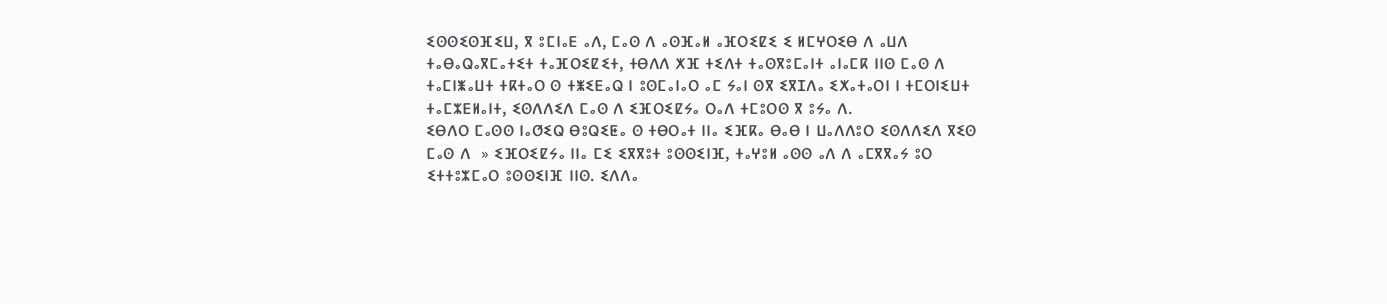ⵉⵙⵙⵉⵙⴼⵉⵡ, ⴳ ⵓⵎⵏⴰⴹ ⴰⴷ, ⵎⴰⵙ ⴷ ⴰⵙⴼⴰⵍ ⴰⴼⵔⵉⵇⵉ ⵉ ⵍⵎⵖⵔⵉⴱ ⴷ ⴰⵡⴷ ⵜⴰⴱⴰⵕⴰⴳⵎⴰⵜⵉⵜ ⵜⴰⴼⵔⵉⵇⵉⵜ, ⵜⴱⴷⴷ ⵅⴼ ⵜⵉⴷⵜ ⵜⴰⵙⴳⵓⵎⴰⵏⵜ ⴰⵏⴰⵎⴽ ⵏⵏⵙ ⵎⴰⵙ ⴷ ⵜⴰⵎⵏⵥⴰⵡⵜ ⵜⴽⵜⴰⵔ ⵙ ⵜⵥⵉⴹⴰⵕ ⵏ ⵓⵙⵎⴰⵏⴰⵔ ⴰⵎ ⵢⴰⵏ ⵙⴳ ⵉⴳⵊⴷⴰ ⵉⵅⴰⵜⴰⵔⵏ ⵏ ⵜⵎⵔⵏⵉⵡⵜ ⵜⴰⵎⵣⴹⵍⴰⵏⵜ, ⵉⵙⴷⴷⵉⴷ ⵎⴰⵙ ⴷ ⵉⴼⵔⵉⵇⵢⴰ ⵔⴰⴷ ⵜⵎⵓⵔⵙ ⴳ ⵓⵢⴰ ⴷ.
ⵉⴱⴷⵔ ⵎⴰⵙⵙ ⵏⴰⵚⵉⵕ ⴱⵓⵕⵉⵟⴰ ⵙ ⵜⴱⵔⴰⵜ ⵏⵏⴰ ⵉⴼⴽⴰ ⴱⴰⴱ ⵏ ⵡⴰⴷⴷⵓⵔ ⵉⵙⴷⴷⵉⴷ ⴳⵉⵙ ⵎⴰⵙ ⴷ  » ⵉⴼⵔⵉⵇⵢⴰ ⵏⵏⴰ ⵎⵉ ⵉⴳⴳⵓⵜ ⵓⵙⵙⵉⵏⴼ, ⵜⴰⵖⵓⵍ ⴰⵙⵙ ⴰⴷ ⴷ ⴰⵎⴳⴳⴰⵢ ⵓⵔ ⵉⵜⵜⵓⵣⵎⴰⵔ ⵓⵙⵙⵉⵏⴼ ⵏⵏⵙ. ⵉⴷⴷⴰ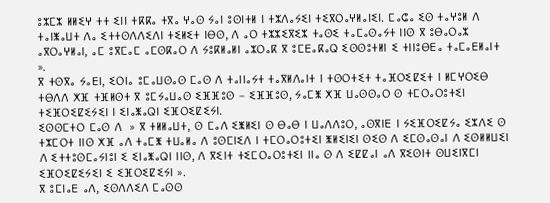ⵓⵣⵎⵣ ⵍⵍⵉⵖ ⵜⵜ ⵉⵏⵏ ⵜⴽⴽⴰ ⵜⴳⴰ ⵖⴰⵙ ⵢⴰⵏ ⵓⵙⵏⵜⵍ ⵏ ⵜⵣⴷⴰⵢⵉⵏ ⵜⵉⴳⵔⴰⵖⵍⴰⵏⵉⵏ. ⵎⴰⵛⴰ ⵉⵙ ⵜⴰⵖⵓⵍ ⴷ ⵜⴰⵏⵥⴰⵡⵜ ⴷⴰ ⵉⵜⵜⵙⴷⴷⵉⴷⵏ ⵜⵉⵍⵉⵜ ⵏⴱⵙ, ⴷ ⴰⵔ ⵜⵣⵣⵉⴳⵉⵣ ⵜⴰⵙⵉ ⵜⴰⵎⴰⵙⴰⵢⵜ ⵏⵏⵙ ⴳ ⵓⴱⴰⵔⴰⵣ ⴰⴳⵔⴰⵖⵍⴰⵏ, ⴰⵎ ⵓⴳⵎⴰⵎ ⴰⵎⵙⴽⴰⵔ ⴷ ⵢⵓⴽⵍⴰⵍⵏ ⴰⵣⵔⴰⴽ ⴳ ⵓⵎⴹⴰⴽⴰⵕ ⵉⵙⵙⵓⵜⵍⵏ ⵉ ⵜⵏⵏⵓⴱⴹⴰ ⵜⴰⵎⴰⴹⵍⴰⵏⵜ ».
ⴳ ⵜⵙⴳⴰ ⵢⴰⴹⵏ, ⵉⵔⵏⴰ ⵓⵎⴰⵡⵙⴰⵙ ⵎⴰⵙ ⴷ ⵜⴰⵏⵏⴰⵢⵜ ⵜⴰⴳⵍⴷⴰⵏⵜ ⵏ ⵜⵙⵔⵜⵉⵜ ⵜⴰⴼⵔⵉⵇⵉⵜ ⵏ ⵍⵎⵖⵔⵉⴱ ⵜⴱⴷⴷ ⵅⴼ ⵜⴼⵍⵙⵜ ⴳ ⵓⵎⵢⴰⵡⴰⵙ ⵉⴼⴼⵓⵙ – ⵉⴼⴼⵓⵙ, ⵢⴰⵎⵥ ⵅⴼ ⵡⴰⵙⵙⴰⵔ ⵙ ⵜⵎⵔⴰⵔⵓⵜⵉⵏ ⵜⵉⴼⵔⵉⵇⵉⵢⵉⵏ ⵏ ⵉⵏⴰⵥⴰⵕⵏ ⵉⴼⵔⵉⵇⵉⵢⵏ.
ⵉⵙⵙⵎⵜⵔ ⵎⴰⵙ ⴷ  » ⴳ ⵜⵍⵍⴰⵡⵜ, ⵙ ⵎⴰⴷ ⵉⵥⵍⵉⵏ ⵙ ⴱⴰⴱ ⵏ ⵡⴰⴷⴷⵓⵔ, ⴰⵙⴳⵏⴹ ⵏ ⵢⵉⴼⵔⵉⵇⵢⴰ ⵉⵣⴷⵉ ⵙ ⵜⵣⵎⵔⵜ ⵏⵏⵙ ⵅⴼ ⴰⴷ ⵜⴰⵎⵥ ⵜⵡⴰⵍⴰ ⴷ ⵓⵙⵎⵏⵉⴷ ⵏ ⵜⵎⵔⴰⵔⵓⵜⵉⵏ ⵥⵍⵉⵏⵉⵏ ⵙⵉⵙ ⴷ ⵉⵎⵙⴰⵙⴰⵏ ⴷ ⵉⵙⵍⵍⵡⵉⵏ ⴷ ⵉⵜⵜⵓⵙⵎⴰⵢⵏⵓⵏ ⵉ ⵉⵏⴰⵥⴰⵕⵏ ⵏⵏⵙ, ⴷ ⴳⵉⵏⵜ ⵜⵉⵎⵔⴰⵔⵓⵜⵉⵏ ⵏⵏⴰ ⵙ ⴷ ⵉⵇⵇⴰⵏ ⴰⴷ ⴳⵉⵙⵏⵜ ⵙⵡⵉⵏⴳⵎⵏ ⵉⴼⵔⵉⵇⵉⵢⵉⵏ ⵉ ⵉⴼⵔⵉⵇⵉⵢⵏ ».
ⴳ ⵓⵎⵏⴰⴹ ⴰⴷ, ⵉⵙⴷⴷⵉⴷ ⵎⴰⵙⵙ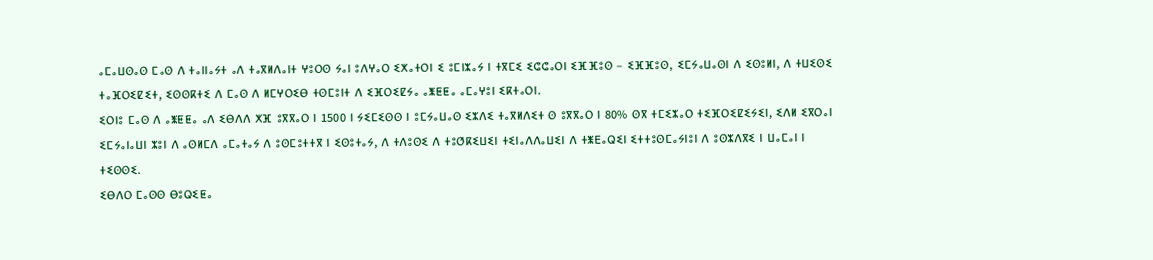ⴰⵎⴰⵡⵙⴰⵙ ⵎⴰⵙ ⴷ ⵜⴰⵏⵏⴰⵢⵜ ⴰⴷ ⵜⴰⴳⵍⴷⴰⵏⵜ ⵖⵓⵔⵙ ⵢⴰⵏ ⵓⴷⵖⴰⵔ ⵉⵅⴰⵜⵔⵏ ⵉ ⵓⵎⵏⵣⴰⵢ ⵏ ⵜⴳⵎⵉ ⵉⵛⵛⴰⵔⵏ ⵉⴼⴼⵓⵙ – ⵉⴼⴼⵓⵙ, ⵉⵎⵢⴰⵡⴰⵙⵏ ⴷ ⵉⵙⵓⵍⵏ, ⴷ ⵜⵡⵉⵙⵉ ⵜⴰⴼⵔⵉⵇⵉⵜ, ⵉⵙⵙⴽⵜⵉ ⴷ ⵎⴰⵙ ⴷ ⵍⵎⵖⵔⵉⴱ ⵜⵙⵎⵓⵏⵜ ⴷ ⵉⴼⵔⵉⵇⵢⴰ ⴰⵥⵟⵟⴰ ⴰⵎⴰⵖⵓⵏ ⵉⴽⵜⴰⵔⵏ.
ⵉⵔⵏⵓ ⵎⴰⵙ ⴷ ⴰⵥⵟⵟⴰ ⴰⴷ ⵉⴱⴷⴷ ⵅⴼ ⵓⴳⴳⴰⵔ ⵏ 1500 ⵏ ⵢⵉⵎⵉⵙⵙ ⵏ ⵓⵎⵢⴰⵡⴰⵙ ⵉⵣⴷⵉ ⵜⴰⴳⵍⴷⵉⵜ ⵙ ⵓⴳⴳⴰⵔ ⵏ 80% ⵙⴳ ⵜⵎⵉⵣⴰⵔ ⵜⵉⴼⵔⵉⵇⵉⵢⵉⵏ, ⵉⴷⵍ ⵉⴳⵔⴰⵏ ⵉⵎⵢⴰⵏⴰⵡⵏ ⵣⵓⵏ ⴷ ⴰⵙⵍⵎⴷ ⴰⵎⴰⵜⴰⵢ ⴷ ⵓⵙⵎⵓⵜⵜⴳ ⵏ ⵉⵙⵓⵜⴰⵢ, ⴷ ⵜⴷⵓⵙⵉ ⴷ ⵜⵓⵚⴽⵉⵡⵉⵏ ⵜⵉⵏⴰⴷⴷⴰⵡⵉⵏ ⴷ ⵜⵥⴹⴰⵕⵉⵏ ⵉⵜⵜⵓⵙⵎⴰⵢⵏⵓⵏ ⴷ ⵓⵙⵣⴷⴳⵉ ⵏ ⵡⴰⵎⴰⵏ ⵏ ⵜⵉⵙⵙⵉ.
ⵉⴱⴷⵔ ⵎⴰⵙⵙ ⴱⵓⵕⵉⵟⴰ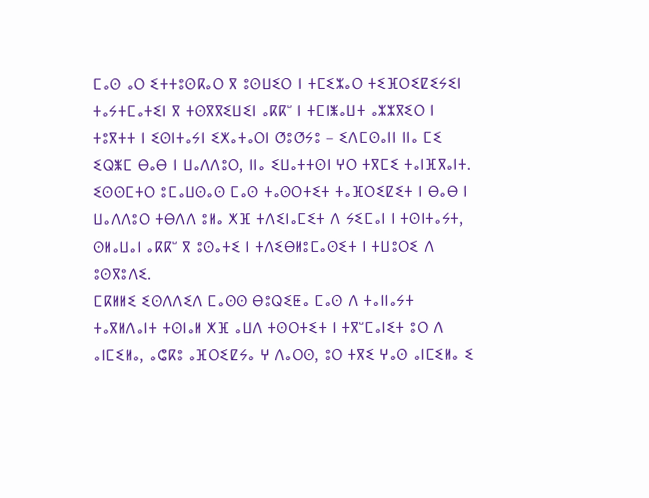ⵎⴰⵙ ⴰⵔ ⵉⵜⵜⵓⵙⴽⴰⵔ ⴳ ⵓⵙⵡⵉⵔ ⵏ ⵜⵎⵉⵣⴰⵔ ⵜⵉⴼⵔⵉⵇⵉⵢⵉⵏ ⵜⴰⵢⵜⵎⴰⵜⵉⵏ ⴳ ⵜⵙⴳⴳⵉⵡⵉⵏ ⴰⴽⴽⵯ ⵏ ⵜⵎⵏⵥⴰⵡⵜ ⴰⵣⵣⴳⵉⵔ ⵏ ⵜⵓⴳⵜⵜ ⵏ ⵉⵙⵏⵜⴰⵢⵏ ⵉⵅⴰⵜⴰⵔⵏ ⵚⵓⵚⵢⵓ – ⵉⴷⵎⵙⴰⵏⵏ ⵏⵏⴰ ⵎⵉ ⵉⵕⵥⵎ ⴱⴰⴱ ⵏ ⵡⴰⴷⴷⵓⵔ, ⵏⵏⴰ ⵉⵡⴰⵜⵜⵙⵏ ⵖⵔ ⵜⴳⵎⵉ ⵜⴰⵏⴼⴳⴰⵏⵜ.
ⵉⵙⵙⵎⵜⵔ ⵓⵎⴰⵡⵙⴰⵙ ⵎⴰⵙ ⵜⴰⵙⵔⵜⵉⵜ ⵜⴰⴼⵔⵉⵇⵉⵜ ⵏ ⴱⴰⴱ ⵏ ⵡⴰⴷⴷⵓⵔ ⵜⴱⴷⴷ ⵓⵍⴰ ⵅⴼ ⵜⴷⵉⵏⴰⵎⵉⵜ ⴷ ⵢⵉⵎⴰⵏ ⵏ ⵜⵙⵏⵜⴰⵢⵜ, ⵙⵍⴰⵡⴰⵏ ⴰⴽⴽⵯ ⴳ ⵓⵙⴰⵜⵉ ⵏ ⵜⴷⵉⴱⵍⵓⵎⴰⵙⵉⵜ ⵏ ⵜⵡⵓⵔⵉ ⴷ ⵓⵙⴳⵓⴷⵉ.
ⵎⴽⵍⵍⵉ ⵉⵙⴷⴷⵉⴷ ⵎⴰⵙⵙ ⴱⵓⵕⵉⵟⴰ ⵎⴰⵙ ⴷ ⵜⴰⵏⵏⴰⵢⵜ ⵜⴰⴳⵍⴷⴰⵏⵜ ⵜⵙⵏⴰⵍ ⵅⴼ ⴰⵡⴷ ⵜⵙⵔⵜⵉⵜ ⵏ ⵜⴳⵯⵎⴰⵏⵉⵜ ⵓⵔ ⴷ ⴰⵏⵎⵉⵍⴰ, ⴰⵛⴽⵓ ⴰⴼⵔⵉⵇⵢⴰ ⵖ ⴷⴰⵔⵙ, ⵓⵔ ⵜⴳⵉ ⵖⴰⵙ ⴰⵏⵎⵉⵍⴰ ⵉ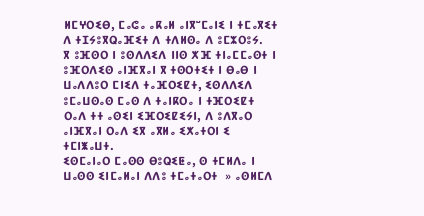ⵍⵎⵖⵔⵉⴱ, ⵎⴰⵛⴰ ⴰⴽⴰⵍ ⴰⵏⴳⵯⵎⴰⵏⵉ ⵏ ⵜⵎⴰⴳⵉⵜ ⴷ ⵜⵊⵢⵓⴳⵕⴰⴼⵉⵜ ⴷ ⵜⴷⵍⵙⴰ ⴷ ⵓⵎⵣⵔⵓⵢ.
ⴳ ⵓⴼⵙⵔ ⵏ ⵓⵙⴷⴷⵉⴷ ⵏⵏⵙ ⵅⴼ ⵜⵏⴰⵎⵎⴰⵙⵜ ⵏ ⵓⴼⵔⴷⵉⵙ ⴰⵏⴼⴳⴰⵏ ⴳ ⵜⵙⵔⵜⵉⵜ ⵏ ⴱⴰⴱ ⵏ ⵡⴰⴷⴷⵓⵔ ⵎⵏⵉⴷ ⵜⴰⴼⵔⵉⵇⵜ, ⵉⵙⴷⴷⵉⴷ ⵓⵎⴰⵡⵙⴰⵙ ⵎⴰⵙ ⴷ ⵜⴰⵏⴽⵔⴰ ⵏ ⵜⴼⵔⵉⵇⵜ ⵔⴰⴷ ⵜⵜ ⴰⵙⵉⵏ ⵉⴼⵔⵉⵇⵉⵢⵏ, ⴷ ⵓⴷⴳⴰⵔ ⴰⵏⴼⴳⴰⵏ ⵔⴰⴷ ⵉⴳ ⴰⴳⵍⴰ ⵉⵅⴰⵜⵔⵏ ⵉ ⵜⵎⵏⵥⴰⵡⵜ.
ⵉⵙⵎⴰⵏⴰⵔ ⵎⴰⵙⵙ ⴱⵓⵕⵉⵟⴰ, ⵙ ⵜⵎⵍⴷⴰ ⵏ ⵡⴰⵙⵙ ⵉⵏⵎⴰⵍⴰⵏ ⴷⴷⵓ ⵜⵎⴰⵜⴰⵔⵜ  » ⴰⵙⵍⵎⴷ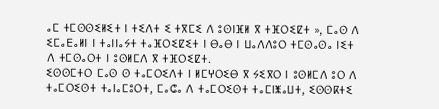ⴰⵎ ⵜⵎⵙⵙⵉⵍⵉⵜ ⵏ ⵜⵉⴷⵜ ⵉ ⵜⴳⵎⵉ ⴷ ⵓⵙⵏⴼⵍ ⴳ ⵜⴼⵔⵉⵇⵜ », ⵎⴰⵙ ⴷ ⵉⵎⴰⴹⴰⵍⵏ ⵏ ⵜⴰⵏⵏⴰⵢⵜ ⵜⴰⴼⵔⵉⵇⵉⵜ ⵏ ⴱⴰⴱ ⵏ ⵡⴰⴷⴷⵓⵔ ⵜⵎⵙⴰⵙⴰ ⵏⵉⵜ ⴷ ⵜⵎⵙⴰⵔⵜ ⵏ ⵓⵙⵍⵎⴷ ⴳ ⵜⴼⵔⵉⵇⵜ.
ⵉⵙⵙⵎⵜⵔ ⵎⴰⵙ ⵙ ⵜⴰⵎⵔⵉⴷⵜ ⵏ ⵍⵎⵖⵔⵉⴱ ⴳ ⵢⵉⴳⵔ ⵏ ⵓⵙⵍⵎⴷ ⵓⵔ ⴷ ⵜⴰⵎⵔⵉⵙⵜ ⵜⴰⵏⴰⵎⵓⵔⵜ, ⵎⴰⵛⴰ ⴷ ⵜⴰⵎⵔⵉⵙⵜ ⵜⴰⵎⵏⵥⴰⵡⵜ, ⵉⵙⵙⴽⵜⵉ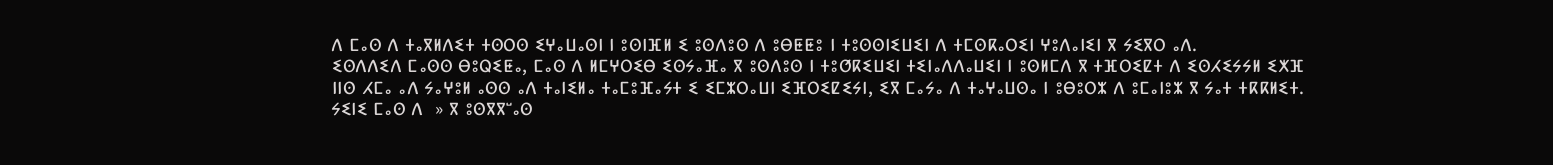ⴷ ⵎⴰⵙ ⴷ ⵜⴰⴳⵍⴷⵉⵜ ⵜⵙⵔⵙ ⵉⵖⴰⵡⴰⵙⵏ ⵏ ⵓⵙⵏⴼⵍ ⵉ ⵓⵙⴷⵓⵙ ⴷ ⵓⴱⵟⵟⵓ ⵏ ⵜⵓⵙⵙⵏⵉⵡⵉⵏ ⴷ ⵜⵎⵙⴽⴰⵔⵉⵏ ⵖⵓⴷⴰⵏⵉⵏ ⴳ ⵢⵉⴳⵔ ⴰⴷ.
ⵉⵙⴷⴷⵉⴷ ⵎⴰⵙⵙ ⴱⵓⵕⵉⵟⴰ, ⵎⴰⵙ ⴷ ⵍⵎⵖⵔⵉⴱ ⵉⵙⵢⴰⴼⴰ ⴳ ⵓⵙⴷⵓⵙ ⵏ ⵜⵓⵚⴽⵉⵡⵉⵏ ⵜⵉⵏⴰⴷⴷⴰⵡⵉⵏ ⵏ ⵓⵙⵍⵎⴷ ⴳ ⵜⴼⵔⵉⵇⵜ ⴷ ⵉⵙⵃⵉⵢⵢⵍ ⵉⵅⴼ ⵏⵏⵙ ⵃⵎⴰ ⴰⴷ ⵢⴰⵖⵓⵍ ⴰⵙⵙ ⴰⴷ ⵜⴰⵏⵉⵍⴰ ⵜⴰⵎⵓⴼⴰⵢⵜ ⵉ ⵉⵎⵣⵔⴰⵡⵏ ⵉⴼⵔⵉⵇⵉⵢⵏ, ⵉⴳ ⵎⴰⵢⴰ ⴷ ⵜⴰⵖⴰⵡⵙⴰ ⵏ ⵓⴱⵓⵔⵣ ⴷ ⵓⵎⴰⵏⵓⵣ ⴳ ⵢⴰⵜ ⵜⴽⴽⵍⵉⵜ.
ⵢⵉⵏⵉ ⵎⴰⵙ ⴷ  » ⴳ ⵓⵙⴳⴳⵯⴰⵙ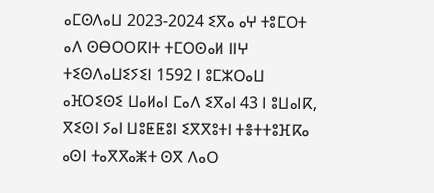ⴰⵎⵙⴷⴰⵡ 2023-2024 ⵉⴳⴰ ⴰⵖ ⵜⵓⵎⵔⵜ ⴰⴷ ⵙⴱⵔⵔⴽⵏⵜ ⵜⵎⵔⵙⴰⵍ ⵏⵏⵖ ⵜⵉⵙⴷⴰⵡⵉⵢⵉⵏ 1592 ⵏ ⵓⵎⵣⵔⴰⵡ ⴰⴼⵔⵉⵙⵉ ⵡⴰⵍⴰⵏ ⵎⴰⴷ ⵉⴳⴰⵏ 43 ⵏ ⵓⵡⴰⵏⴽ, ⴳⵉⵙⵏ ⵢⴰⵏ ⵡⵓⵟⵟⵓⵏ ⵉⴳⴳⵓⵜⵏ ⵜⴻⵜⵜⵓⴼⴽⴰ ⴰⵙⵏ ⵜⴰⴳⴳⴰⵥⵜ ⵙⴳ ⴷⴰⵔ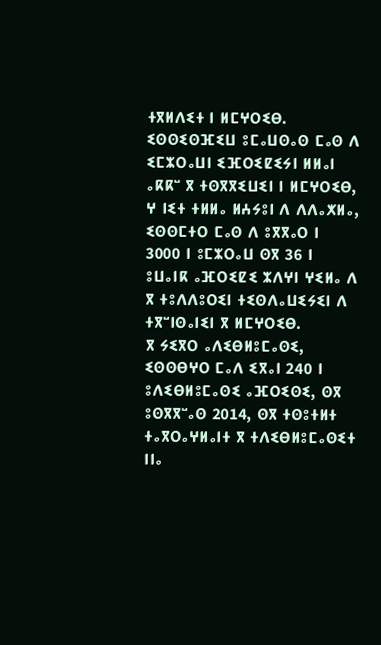ⵜⴳⵍⴷⵉⵜ ⵏ ⵍⵎⵖⵔⵉⴱ.
ⵉⵙⵙⵉⵙⴼⵉⵡ ⵓⵎⴰⵡⵙⴰⵙ ⵎⴰⵙ ⴷ ⵉⵎⵣⵔⴰⵡⵏ ⵉⴼⵔⵉⵇⵉⵢⵏ ⵍⵍⴰⵏ ⴰⴽⴽⵯ ⴳ ⵜⵙⴳⴳⵉⵡⵉⵏ ⵏ ⵍⵎⵖⵔⵉⴱ, ⵖ ⵏⵉⵜ ⵜⵍⵍⴰ ⵍⵄⵢⵓⵏ ⴷ ⴷⴷⴰⵅⵍⴰ, ⵉⵙⵙⵎⵜⵔ ⵎⴰⵙ ⴷ ⵓⴳⴳⴰⵔ ⵏ 3000 ⵏ ⵓⵎⵣⵔⴰⵡ ⵙⴳ 36 ⵏ ⵓⵡⴰⵏⴽ ⴰⴼⵔⵉⵇⵉ ⵣⴷⵖⵏ ⵖⵉⵍⴰ ⴷ ⴳ ⵜⵓⴷⴷⵓⵔⵉⵏ ⵜⵉⵙⴷⴰⵡⵉⵢⵉⵏ ⴷ ⵜⴳⵯⵏⵙⴰⵏⵉⵏ ⴳ ⵍⵎⵖⵔⵉⴱ.
ⴳ ⵢⵉⴳⵔ ⴰⴷⵉⴱⵍⵓⵎⴰⵙⵉ, ⵉⵙⵙⴱⵖⵔ ⵎⴰⴷ ⵉⴳⴰⵏ 240 ⵏ ⵓⴷⵉⴱⵍⵓⵎⴰⵙⵉ ⴰⴼⵔⵉⵙⵉ, ⵙⴳ ⵓⵙⴳⴳⵯⴰⵙ 2014, ⵙⴳ ⵜⵙⵓⵜⵍⵜ ⵜⴰⴳⵔⴰⵖⵍⴰⵏⵜ ⴳ ⵜⴷⵉⴱⵍⵓⵎⴰⵙⵉⵜ ⵏⵏⴰ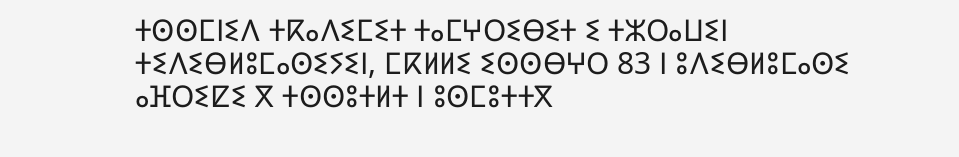ⵜⵙⵙⵎⵏⵉⴷ ⵜⴽⴰⴷⵉⵎⵉⵜ ⵜⴰⵎⵖⵔⵉⴱⵉⵜ ⵉ ⵜⵣⵔⴰⵡⵉⵏ ⵜⵉⴷⵉⴱⵍⵓⵎⴰⵙⵉⵢⵉⵏ, ⵎⴽⵍⵍⵉ ⵉⵙⵙⴱⵖⵔ 83 ⵏ ⵓⴷⵉⴱⵍⵓⵎⴰⵙⵉ ⴰⴼⵔⵉⵇⵉ ⴳ ⵜⵙⵙⵓⵜⵍⵜ ⵏ ⵓⵙⵎⵓⵜⵜⴳ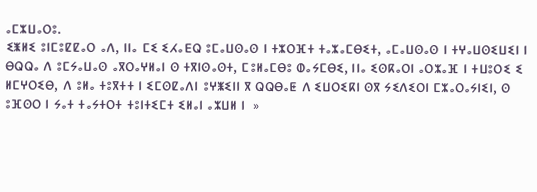ⴰⵎⵣⵡⴰⵔⵓ.
ⵉⵥⵍⵉ ⵓⵏⵎⵓⵇⵇⴰⵔ ⴰⴷ, ⵏⵏⴰ ⵎⵉ ⵉⵃⴰⴹⵕ ⵓⵎⴰⵡⵙⴰⵙ ⵏ ⵜⵣⵔⴼⵜ ⵜⴰⵣⴰⵎⴱⵉⵜ, ⴰⵎⴰⵡⵙⴰⵙ ⵏ ⵜⵖⴰⵡⵙⵉⵡⵉⵏ ⵏ ⴱⵕⵕⴰ ⴷ ⵓⵎⵢⴰⵡⴰⵙ ⴰⴳⵔⴰⵖⵍⴰⵏ ⵙ ⵜⴳⵏⵙⴰⵙⵜ, ⵎⵓⵍⴰⵎⴱⵓ ⵀⴰⵢⵎⴱⵉ, ⵏⵏⴰ ⵉⵙⴽⴰⵔⵏ ⴰⵔⵣⴰⴼ ⵏ ⵜⵡⵓⵔⵉ ⵉ ⵍⵎⵖⵔⵉⴱ, ⴷ ⵓⵍⴰ ⵜⵓⴳⵜⵜ ⵏ ⵉⵎⵙⵇⴰⴷⵏ ⵓⵖⵥⵉⵏⵏ ⴳ ⵕⵕⴱⴰⵟ ⴷ ⵉⵡⵔⵉⴽⵏ ⵙⴳ ⵢⵉⴷⵉⵔⵏ ⵎⵣⴰⵔⴰⵢⵏⵉⵏ, ⵙ ⵓⴼⵙⵔ ⵏ ⵢⴰⵜ ⵜⴰⵢⵜⵔⵜ ⵜⵓⵏⵜⵉⵎⵜ ⵉⵍⴰⵏ ⴰⵣⵡⵍ ⵏ  »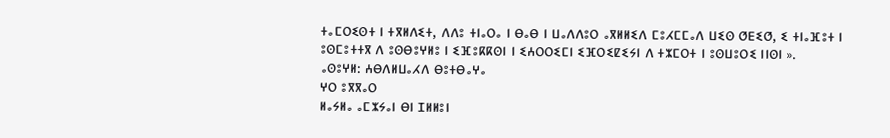ⵜⴰⵎⵔⵉⵙⵜ ⵏ ⵜⴳⵍⴷⵉⵜ, ⴷⴷⵓ ⵜⵏⴰⵔⴰ ⵏ ⴱⴰⴱ ⵏ ⵡⴰⴷⴷⵓⵔ ⴰⴳⵍⵍⵉⴷ ⵎⵓⵃⵎⵎⴰⴷ ⵡⵉⵙ ⵚⴹⵉⵚ, ⵉ ⵜⵏⴰⴼⵓⵜ ⵏ ⵓⵙⵎⵓⵜⵜⴳ ⴷ ⵓⵙⴱⵓⵖⵍⵓ ⵏ ⵉⴼⵓⴽⴽⵙⵏ ⵏ ⵉⵄⵔⵔⵉⵎⵏ ⵉⴼⵔⵉⵇⵉⵢⵏ ⴷ ⵜⵣⵎⵔⵜ ⵏ ⵓⵙⵡⵓⵔⵉ ⵏⵏⵙⵏ ».
ⴰⵙⵓⵖⵍ: ⵄⴱⴷⵍⵡⴰⵃⴷ ⴱⵓⵜⴱⴰⵖⴰ
ⵖⵔ ⵓⴳⴳⴰⵔ
ⵍⴰⵢⵍⴰ ⴰⵎⵣⵢⴰⵏ ⴱⵏ ⵊⵍⵍⵓⵏ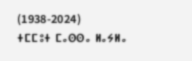(1938-2024)
ⵜⵎⵎⵓⵜ ⵎⴰⵙⵙⴰ ⵍⴰⵢⵍⴰ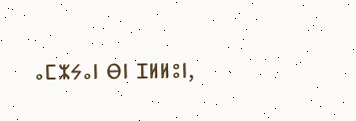ⴰⵎⵣⵢⴰⵏ ⴱⵏ ⵊⵍⵍⵓⵏ,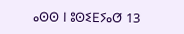ⴰⵙⵙ ⵏ ⵓⵙⵉⴹⵢⴰⵚ 13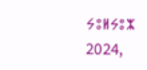ⵢⵓⵍⵢⵓⵣ 2024,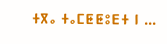ⵜⴳⴰ ⵜⴰⵎⵟⵟⵓⴹⵜ ⵏ ...